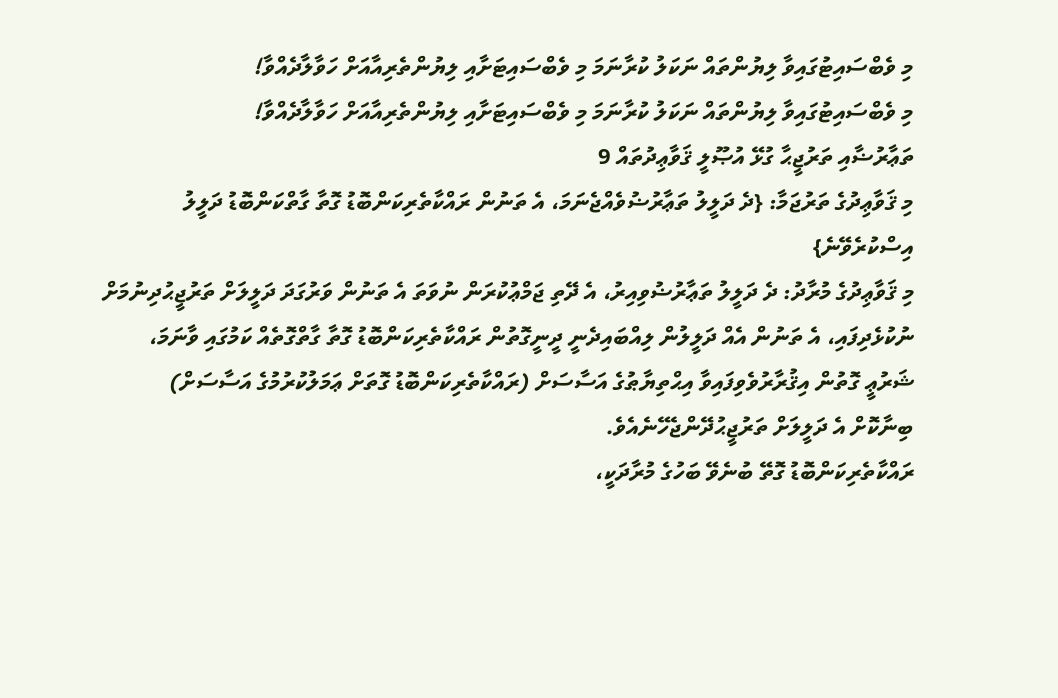މި ވެބްސައިޓުގައިވާ ލިޔުންތައް ނަކަލު ކުރާނަމަ މި ވެބްސައިޓަށާއި ލިޔުންތެރިއާއަށް ހަވާލާދެއްވާ!
މި ވެބްސައިޓުގައިވާ ލިޔުންތައް ނަކަލު ކުރާނަމަ މި ވެބްސައިޓަށާއި ލިޔުންތެރިއާއަށް ހަވާލާދެއްވާ!
ތަޢާރުޟާއި ތަރުޖީޙާ ގުޅޭ އުޞޫލީ ޤަވާޢިދުތައް 9
މި ޤަވާޢިދުގެ ތަރުޖަމާ: {ދެ ދަލީލު ތަޢާރުޟުވެއްޖެނަމަ، އެ ތަނުން ރައްކާތެރިކަންބޮޑު ގޮތާ ގާތްކަންބޮޑު ދަލީލު އިސްކުރެވޭނެ}
މި ޤަވާޢިދުގެ މުރާދު: ދެ ދަލީލު ތަޢާރުޟުވިއިރު، އެ ދޭތި ޖަމްޢުކުރަން ނުވަތަ އެ ތަނުން ވަރުގަދަ ދަލީލަށް ތަރުޖީޙުދިނުމަށް ނުކުޅެދިފައި، އެ ތަނުން އެއް ދަލީލުން ލިއްބައިދެނީ ދީނީގޮތުން ރައްކާތެރިކަންބޮޑު ގޮތާ ގާތްގޮތެއް ކަމުގައި ވާނަމަ، ޝަރުޢީ ގޮތުން އިޤުރާރުވެވިފައިވާ އިޙްތިޔާޠުގެ އަސާސަށް (ރައްކާތެރިކަންބޮޑު ގޮތަށް ޢަމަލުކުރުމުގެ އަސާސަށް) ބިނާކޮށް އެ ދަލީލަށް ތަރުޖީޙުދޭންޖެހޭނެއެވެ.
ރައްކާތެރިކަންބޮޑު ގޮތޭ ބުނެވޭ ބަހުގެ މުރާދަކީ،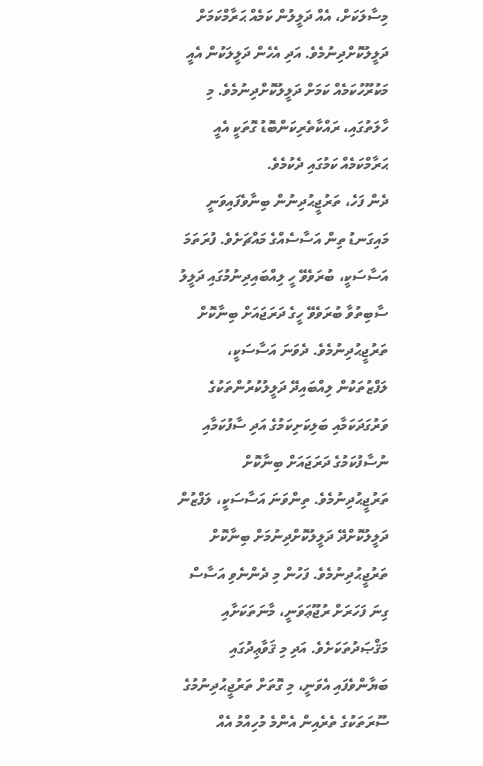މިސާލަކަށް، އެއް ދަލީލުން ކަމެއް ޙަރާމްކަމަށް ދަލީލުކޮށްދިނުމެވެ. އަދި އެހެން ދަލީލަކުން އެއީ މަކުރޫހުކަމެއް ކަމަށް ދަލީލުކޮށްދިނުމެވެ. މި ހާލަތުގައި، ރައްކާތެރިކަންބޮޑު ގޮތަކީ އެއީ ޙަރާމްކަމެއް ކަމުގައި ދެކުމެވެ.
ދެން ފަހެ، ތަރުޖީޙުދިނުން ބިނާވެފައިވަނީ މައިގަނޑު ތިން އަސާސެއްގެ މައްޗަށެވެ. ފުރަތަމަ އަސާސަކީ، ބުރަވެވޭ ހީ ލިއްބައިދިނުމުގައި ދަލީލު ސާބިތުވާ ބުރަވެވޭ ހީގެ ދަރަޖައަށް ބިނާކޮށް ތަރުޖީޙުދިނުމެވެ. ދެވަނަ އަސާސަކީ، ލަފްޒުތަކުން ލިއްބައިދޭ ދަލީލުކުރުންތަކުގެ ވަރުގަދަކަމާއި ބަލިކަށިކަމުގެ އަދި ސާފުކަމާއި ނުސާފުކަމުގެ ދަރަޖައަށް ބިނާކޮށް ތަރުޖީޙުދިނުމެވެ. ތިންވަނަ އަސާސަކީ، ލަފްޒުން ދަލީލުކޮށްދޭ ދަލީލުކޮށްދިނުމަށް ބިނާކޮށް ތަރުޖީޙުދިނުމެވެ. ފަހުން މި ދެންނެވި އަސާސް ގިނަ ފަހަރަށް ރުޖޫޢަވަނީ، މާނަތަކަށާއި މަޤްޞަދުތަކަށެވެ. އަދި މި ޤަވާޢިދުގައި ބަޔާންވެފައި އެވަނީ، މި ގޮތަށް ތަރުޖީޙުދިނުމުގެ ސޫރަތަކުގެ ތެރެއިން އެންމެ މުހިއްމު އެއް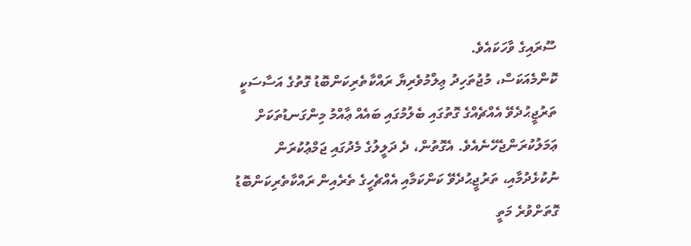ސޫރައިގެ ވާހަކައެވެ.
ކޮންމެއަކަސް، މުޖުތަހިދު ޢިލްމުވެރިޔާ ރައްކާތެރިކަންބޮޑު ގޮތުގެ އަސާސަކީ ތަރުޖީޙުދެވޭ އެއްޗެއްގެ ގޮތުގައި ބެލުމުގައި ބައެއް ޢާއްމު މިންގަނޑުތަކަށް ޢަމަލުކުރަންޖެހޭނެއެވެ. އެގޮތުން، ދެ ދަލީލުގެ މެދުގައި ޖަމްޢުކުރަން ނުކުޅެދުމާއި، ތަރުޖީޙުދެވޭ ކަންކަމާއި އެއްޗެހީގެ ތެރެއިން ރައްކާތެރިކަންބޮޑު ގޮތަށްވުރެ މަތީ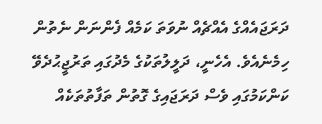ދަރަޖައެއްގެ އެއްޗެއް ނުވަތަ ކަމެއް ފެންނަން ނެތުން ހިމެނެއެވެ. އެހެނީ، ދަލީލުތަކުގެ މެދުގައި ތަރުޖީޙުދެވޭ ކަންކަމުގައި ވެސް ދަރަޖައިގެ ގޮތުން ތަފާތުތަކެއް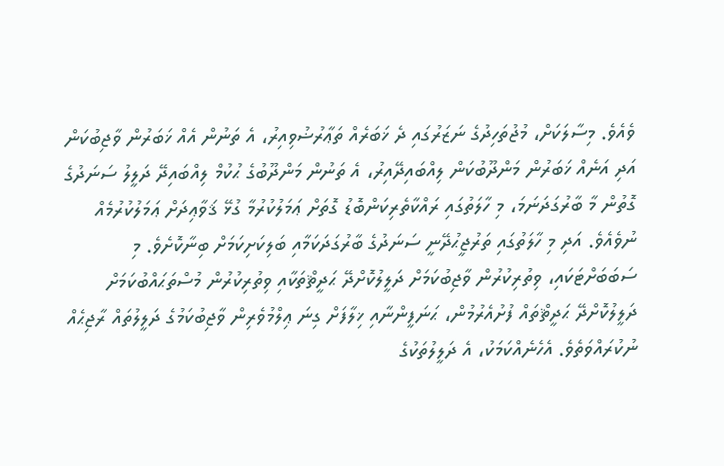ވެއެވެ. މިސާލަކަށް، މުޖުތަހިދުގެ ނަޒަރުގައި ދެ ޚަބަރެއް ތަޢާރުޟުވިއިރު، އެ ތަނުން އެއް ޚަބަރުން ވާޖިބުކަން އަދި އަނެއް ޚަބަރުން މަންދޫބުކަން ލިއްބައިދޭއިރު، އެ ތަނުން މަންދޫބުގެ ޙުކުމް ލިއްބައިދޭ ދަލީލު ސަނަދުގެ ގޮތުން މާ ބާރުގަދަނަމަ، މި ހާލަތުގައި ރައްކާތެރިކަންބޮޑު ގޮތަށް ޢަމަލުކުރުމާ ގުޅޭ ޤަވާޢިދަށް ޢަމަލުކުރުމެއް ނުވެއެވެ. އަދި މި ހާލަތުގައި ތަރުޖީޙުދޭނީ ސަނަދުގެ ބާރުގަދަކަމާއި ބަލިކަށިކަމަށް ބިނާކޮށެވެ. މި ސަބަބަށްޓަކައި، ވިތުރިކުރުން ވާޖިބުކަމަށް ދަލީލުކޮށްދޭ ޙަދީޘްތަކާއި ވިތުރިކުރުން މުސްތަޙައްބުކަމަށް ދަލީލުކޮށްދޭ ޙަދީޘްތައް ފުށުއެރުމުން، ޙަނަފީންނާއި ޚިލާފަށް ގިނަ ޢިލްމުވެރިން ވާޖިބުކަމުގެ ދަލީލުތައް ރާޖިޙެއް ނުކުރައްވަތެވެ. އެހެނެއްކަމަކު، އެ ދަލީލުތަކުގެ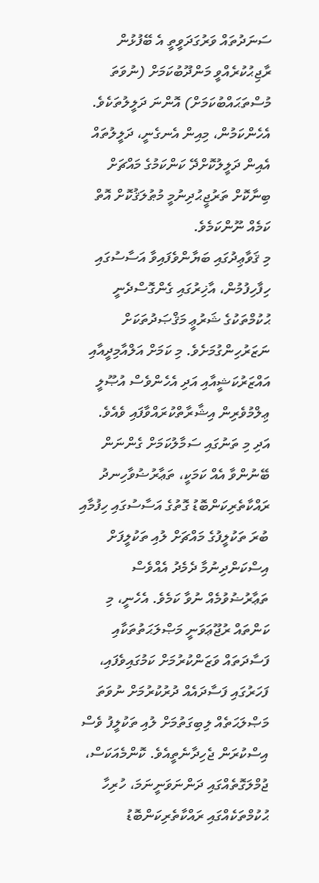ސަނަދުތައް ވަރުގަދަވީތީ އެ ބޭފުޅުން ރާޖިޙުކުރެއްވީ މަންދޫބުކަމަށް (ނުވަތަ މުސްތަޙައްބުކަމަށް) އޮންނަ ދަލީލުތަކެވެ. އެހެންކަމުން، މިއިން އެނގެނީ، ދަލީލުތައް އެއިން ދަލީލުކޮށްދޭ ކަންކަމުގެ މައްޗަށް ބިނާކޮށް ތަރުޖީޙުދިނުމީ މުޠުލަޤުކޮށް އޮތް ކަމެއް ނޫންކަމެވެ.
މި ޤަވާޢިދުގައި ބަޔާންވެފައިވާ އަސާސުގައި ހިފާހިފުމުން، އާޚިރުގައި ގެންގޮސްދެނީ ޙުކުމްތަކުގެ ޝަރުޢީ މަޤްޞަދުތަކަށް ނަޒަރުހިންގުމަށެވެ. މި ކަމަށް އަލްއާމިދީއާއި އައްޒަރުކަޝީއާއި އަދި އެހެންވެސް އުޞޫލީ ޢިލްމުވެރިން އިޝާރާތްކުރައްވާފައި ވެއެވެ.
އަދި މި ތަނުގައި ސަމާލުކަމަށް ގެންނަން ބޭނުންވާ އެއް ކަމަކީ، ތަޢާރުޟުވާހިނދު ރައްކާތެރިކަންބޮޑު ގޮތުގެ އަސާސުގައި ހިފުމާއި ބުރަ ތަކުލީފުގެ މައްޗަށް ލުއި ތަކުލީފަށް އިސްކަންދިނުމާ ދެމެދު އެއްވެސް ތަޢާރުޟުވުމެއް ނުވާ ކަމެވެ. އެހެނީ، މި ކަންތައް ރުޖޫޢަވަނީ މަޞްލަޙަތުތަކާއި ފަސާދަތައް ވަޒަންކުރުމަށް ކަމުގައިވެފައި، ފަހަރުގައި ފަސާދައެއް ދުރުކުރުމަށް ނުވަތަ މަޞްލަޙަތެއް ލިބިގަތުމަށް ލުއި ތަކުލީފު ވެސް އިސްކުރަން ޖެހިދާނެތީއެވެ. ކޮންމެއަކަސް، ޖުމްލަގޮތެއްގައި ދަންނަވަނީނަމަ، ހުރިހާ ޙުކުމްތަކެއްގައި ރައްކާތެރިކަންބޮޑު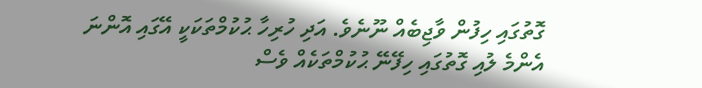ގޮތުގައި ހިފުން ވާޖިބެއް ނޫނެވެ. އަދި ހުރިހާ ޙުކުމްތަކަކީ އޭގައި އޮންނަ އެންމެ ލުއި ގޮތުގައި ހިފޭނޭ ޙުކުމްތަކެއް ވެސް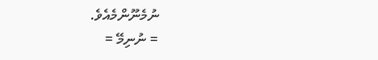ނުމެނޫންމެއެވެ.
= ނުނިމޭ =